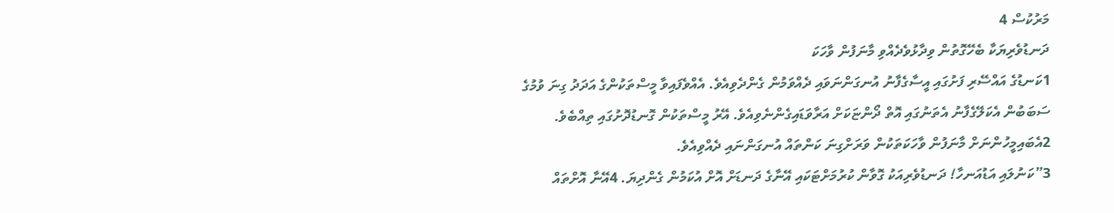މަރުކުސް 4
ދަނޑުވެރިޔަކާ ބެހޭގޮތުން ވިދާޅުވެދެއްވި މާނަފުން ވާހަކަ
1ކަނޑުގެ އައްސޭރި ފަށުގައި އީސާގެފާނު އުނގަންނަވައި ދެއްވަމުން ގެންދެވިއެވެ. އެއްވެފައިވާ މީސްތަކުންގެ އަދަދު ގިނަ ވުމުގެ ސަބަބުން އެކަލޭގެފާނު އެތަނުގައި އޮތް ދޯންޏަކަށް އަރާވަޑައިގެންނެވިއެވެ. އޭރު މީސްތަކުން ގޮނޑުދޮށުގައި ތިއްބެވެ. 2އެބައިމީހުންނަށް މާނަފުން ވާހަކަތަކުން ވަރަށްގިނަ ކަންތައް އުނގަންނައި ދެއްވިއެވެ.
3”ކަނުލައި އަޑުއަނހާ! ދަނޑުވެރިއަކު ގޮވާން ކުރުމަށްޓަކައި އޭނާގެ ދަނޑަށް އޮށް އުކަމުން ގެންދިޔަ. 4އޭނާ އޮށްތައް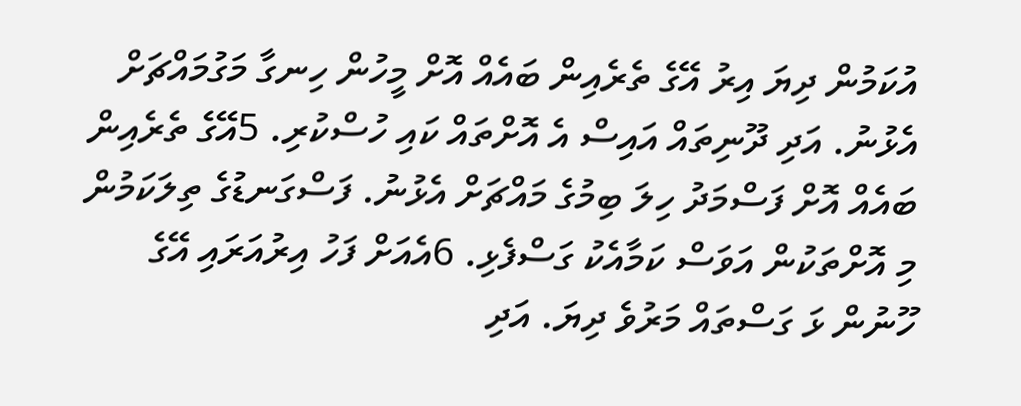އުކަމުން ދިޔަ އިރު އޭގެ ތެރެއިން ބައެއް އޮށް މީހުން ހިނގާ މަގުމައްޗަށް އެޅުނު. އަދި ދޫނިތައް އައިސް އެ އޮށްތައް ކައި ހުސްކުރި. 5އޭގެ ތެރެއިން ބައެއް އޮށް ފަސްމަދު ހިލަ ބިމުގެ މައްޗަށް އެޅުނު. ފަސްގަނޑުގެ ތިލަކަމުން މި އޮށްތަކުން އަވަސް ކަމާއެކު ގަސްފެޅި. 6އެއަށް ފަހު އިރުއަރައި އޭގެ ހޫނުން ޅަ ގަސްތައް މަރުވެ ދިޔަ. އަދި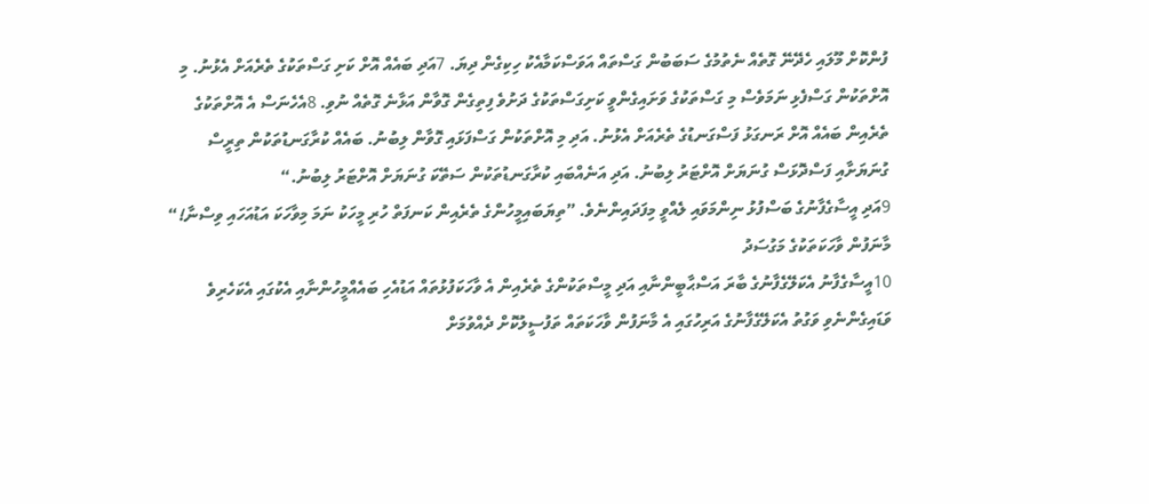ފުންކޮށް މޫލައި ހެދޭނޭ ގޮތެއް ނެތުމުގެ ސަބަބުން ގަސްތައް އަވަސްކަމާއެކު ހިކިގެން ދިޔަ. 7އަދި ބައެއް އޮށް ކަށި ގަސްތަކުގެ ތެރެއަށް އެޅުނު. މި އޮށްތަކުން ގަސްފެޅި ނަމަވެސް މި ގަސްތަކުގެ ވަށައިގެންވީ ކަށިގަސްތަކުގެ ދަށުވެ ފިތިގެން ގޮވާން އަޅާނެ ގޮތެއް ނުވި. 8އެހެނަސް އެ އޮށްތަކުގެ ތެރެއިން ބައެއް އޮށް ރަނގަޅު ފަސްގަނޑުގެ ތެރެއަށް އެޅުނު. އަދި މި އޮށްތަކުން ގަސްފަޅައި ގޮވާން ލިބުނު. ބައެއް ކުރާގަނޑުތަކުން ތިރީސް ގުނަޔަށާއި ފަސްދޮޅަސް ގުނަޔަށް އޮށްޓަރު ލިބުނު. އަދި އަނެއްބައި ކުރާގަނޑުތަކުން ސަތޭކަ ގުނަޔަށް އޮށްޓަރު ލިބުނު.“
9އަދި އީސާގެފާނުގެ ބަސްފުޅު ނިންމަވައި ލެއްވީ މިފަދައިންނެވެ. ”ތިޔަބައިމީހުންގެ ތެރެއިން ކަނފަތް ހުރި މީހަކު ނަމަ މިވާހަކަ އަޑުއަހައި ވިސްނާ!“
މާނަފުން ވާހަކަތަކުގެ މަގުސަދު
10އީސާގެފާނު އެކަލޭގެފާނުގެ ބާރަ އަސްޙާބީންނާއި އަދި މީސްތަކުންގެ ތެރެއިން އެ ވާހަކަފުޅުތައް އަޑުއެހި ބައެއްމީހުންނާއި އެކުގައި އެކަހެރިވެ ވަޑައިގެންނެވި ވަގުތު އެކަލޭގެފާނުގެ އަރިހުގައި އެ މާނަފުން ވާހަކަތައް ތަފުސީލުކޮށް ދެއްވުމަށް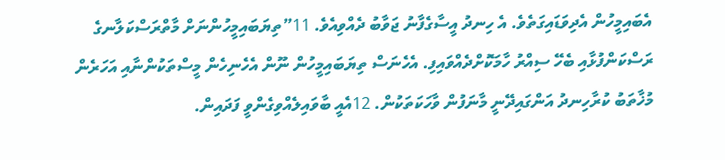އެބައިމީހުން އެދިވަޑައިގަތެވެ. އެ ހިނދު އީސާގެފާނު ޖަވާބު ދެއްވިއެވެ. 11”ތިޔަބައިމީހުންނަށް މާތްރަސްކަލާނގެ ރަސްކަންފުޅާއި ބެހޭ ސިއްރު ހާމަކޮށްދެއްވައިފި. އެހެނަސް ތިޔަބައިމީހުން ނޫން އެހެނިހެން މީސްތަކުންނާއި އަހަރެން މުޚާތަބު ކުރާހިނދު އަންގައިދޭނީ މާނަފުން ވާހަކަތަކުން. 12އެއީ ބާވައިލެއްވިގެންވީ ފަދައިން.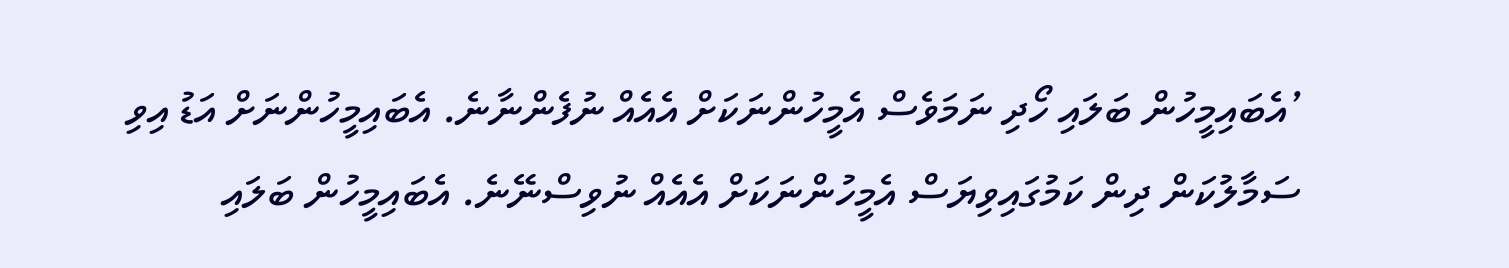’އެބައިމީހުން ބަލައި ހޯދި ނަމަވެސް އެމީހުންނަކަށް އެއެއް ނުފެންނާނެ. އެބައިމީހުންނަށް އަޑު އިވި ސަމާލުކަން ދިން ކަމުގައިވިޔަސް އެމީހުންނަކަށް އެއެއް ނުވިސްނޭނެ. އެބައިމީހުން ބަލައި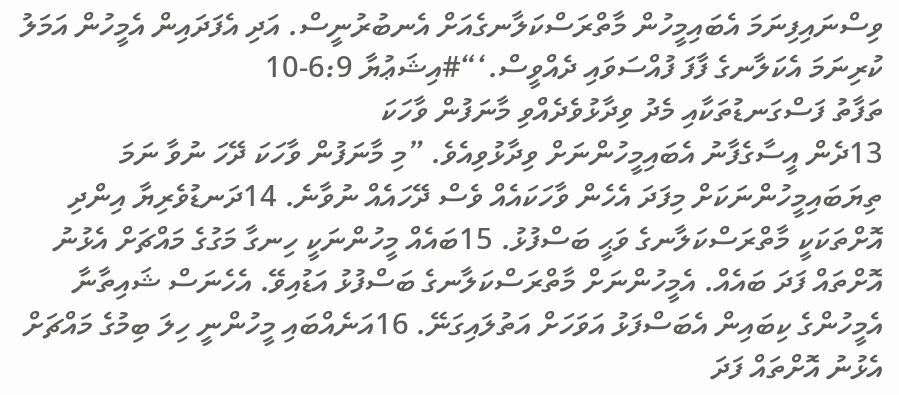ވިސްނައިފިނަމަ އެބައިމީހުން މާތްރަސްކަލާނގެއަށް އެނބުރުނީސް. އަދި އެފަދައިން އެމީހުން އަމަލު ކުރިނަމަ އެކަލާނގެ ފާފަ ފުއްސަވައި ދެއްވީސް.‘“#އިޝަޢުޔާ 6:9-10
ތަފާތު ފަސްގަނޑުތަކާއި މެދު ވިދާޅުވެދެއްވި މާނަފުން ވާހަކަ
13ދެން އީސާގެފާނު އެބައިމީހުންނަށް ވިދާޅުވިއެވެ. ”މި މާނަފުން ވާހަކަ ދޭހަ ނުވާ ނަމަ ތިޔަބައިމީހުންނަކަށް މިފަދަ އެހެން ވާހަކައެއް ވެސް ދޭހައެއް ނުވާނެ. 14ދަނޑުވެރިޔާ އިންދި އޮށްތަކަކީ މާތްރަސްކަލާނގެ ވަޙީ ބަސްފުޅު. 15ބައެއް މީހުންނަކީ ހިނގާ މަގުގެ މައްޗަށް އެޅުނު އޮށްތައް ފަދަ ބައެއް. އެމީހުންނަށް މާތްރަސްކަލާނގެ ބަސްފުޅު އަޑުއިވޭ. އެހެނަސް ޝައިތާނާ އެމީހުންގެ ކިބައިން އެބަސްފަޅު އަވަހަށް އަތުލައިގަނޭ. 16އަނެއްބައި މީހުންނީ ހިލަ ބިމުގެ މައްޗަށް އެޅުނު އޮށްތައް ފަދަ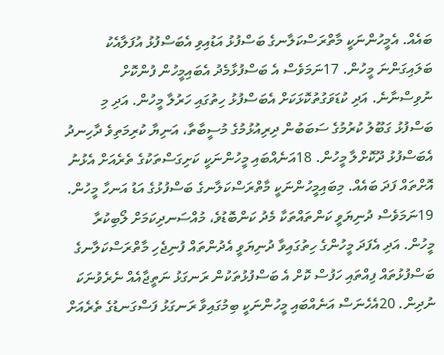ބައެއް. އެމީހުންނަކީ މާތްރަސްކަލާނގެ ބަސްފުޅު އަޑުއިވި އެބަސްފުޅު އުފަލާއެކު ބަލައިގަންނަ މީހުން. 17ނަމަވެސް އެ ބަސްފުޅާމެދު އެބައިމީހުން ފުންކޮށް ނުވިސްނާނެ. އަދި ކުޑަވަގުތުކޮޅަކަށް އެބަސްފުޅު ހިތުގައި ހަރުލާ މީހުން. އަދި މި ބަސްފުޅު ގަބޫލު ކުރުމުގެ ސަބަބުން ދިރިއުޅުމުގެ މުސީބާތާ، އަނިޔާ ކުރިމަތިވެ ދާހިނދު އެބަސްފުޅު ދޫކޮށްލާ މީހުން. 18އަނެއްބައި މީހުންނަކީ ކަށިގަސްތަކުގެ ތެރެއަށް އެޅުނު އޮށްތައް ފަދަ ބައެއް. މިބައިމީހުންނަކީ މާތްރަސްކަލާނގެ ބަސްފުޅުގެ އަޑު އަނހާ މީހުން. 19ނަމަވެސް ދުނިޔަވީ ކަންތައްތަކާ މެދު ކަންބޮޑުވެ، މުއްސަނދިކަމަށް ލޯބިކުރާ މީހުން. އަދި އެފަދަ މީހުންގެ ހިތުގައިވާ ދުނިޔަވީ އެދުންތައް ފުނިޖެހި މާތްރަސްކަލާނގެ ބަސްފުޅުތައް ފިއްތައި ހަފުސް ކޮށް އެ ބަސްފުޅުތަކުން ރަނގަޅު ނަތީޖާއެއް ނެރެވުނަކަ ނުދިން. 20އެހެނަސް އަނެއްބައި މީހުންނަކީ ބިމުގައިވާ ރަނގަޅު ފަސްގަނޑުގެ ތެރެއަށް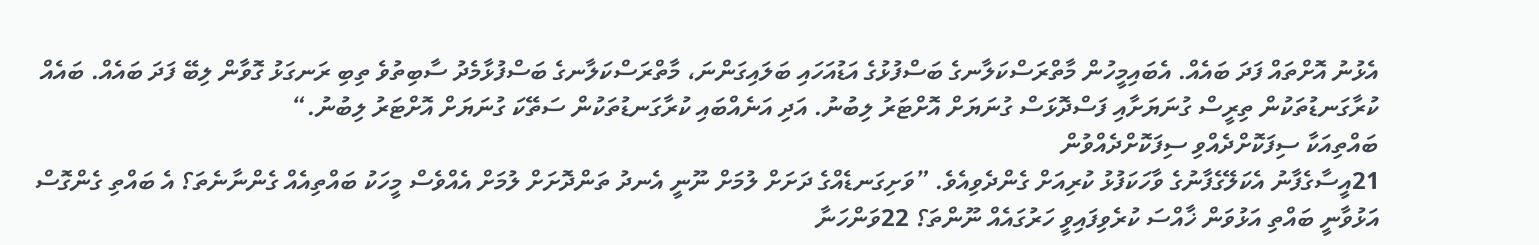އެޅުނު އޮށްތައް ފަދަ ބައެއް. އެބައިމީހުން މާތްރަސްކަލާނގެ ބަސްފުޅުގެ އަޑުއަހައި ބަލައިގަންނަ، މާތްރަސްކަލާނގެ ބަސްފުޅާމެދު ސާބިތުވެ ތިބި ރަނގަޅު ގޮވާން ލިބޭ ފަދަ ބައެއް. ބައެއް ކުރާގަނޑުތަކުން ތިރީސް ގުނަޔަށާއި ފަސްދޮޅަސް ގުނަޔަށް އޮށްޓަރު ލިބުނު. އަދި އަނެއްބައި ކުރާގަނޑުތަކުން ސަތޭކަ ގުނަޔަށް އޮށްޓަރު ލިބުނު.“
ބައްތިއަކާ ސިފަކޮށްދެއްވި ސިފަކޮށްދެއްވުން
21އީސާގެފާނު އެކަލޭގެފާނުގެ ވާހަކަފުޅު ކުރިއަށް ގެންދެވިއެވެ. ”ވަށިގަނޑެއްގެ ދަށަށް ލުމަށް ނޫނީ އެނދު ތަންދޮށަށް ލުމަށް އެއްވެސް މީހަކު ބައްތިއެއް ގެންނާނެތަ؟ އެ ބައްތި ގެންގޮސް އަޅުވާނީ ބައްތި އަޅުވަން ޚާއްސަ ކުރެވިފައިވީ ހަރުގައެއް ނޫންތަ؟ 22ވަންހަނާ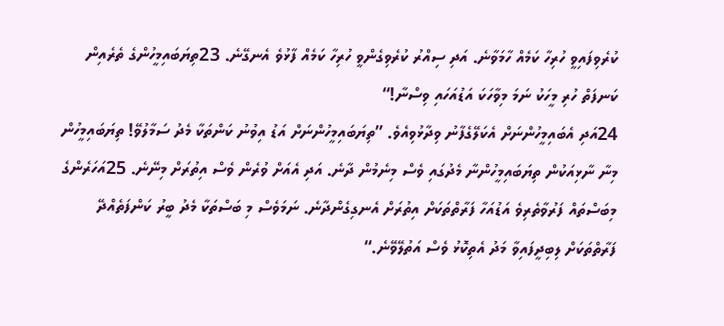ކުރެވިފައިވީ ހުރިހާ ކަމެއް ހާމަވާނެ. އަދި ސިއްރު ކުރެވިގެންވީ ހުރިހާ ކަމެއް ފާޅުވެ އެނގޭނެ. 23ތިޔަބައިމީހުންގެ ތެރެއިން ކަނފަތް ހުރި މީހަކު ނަމަ މިވާހަކަ އަޑުއަހައި ވިސްނާ!“
24އަދި އެބައިމީހުންނަށް އެކަލޭގެފާނު ވިދާޅުވިއެވެ. ”ތިޔަބައިމީހުންނަށް އަޑު އިވުނު ކަންތަކާ މެދު ސަމާލުވޭ! ތިޔަބައިމީހުން މިނާ ނާޅިއަކުން ތިޔަބައިމީހުންނާ މެދުގައި ވެސް މިނެމުން ދާނެ. އަދި އެއަށް ވުރެން ވެސް އިތުރަށް މިނޭނެ. 25އަހަރެންގެ މިބަސްތައް ފަރުވާތެރިވެ އަޑުއަހާ ފަރާތްތަކަށް އިތުރަށް އެނގިގެންދާނެ. ނަމަވެސް މި ބަސްތަކާ މެދު ބީރު ކަންފަތެއްދޭ ފަރާތްތަކަށް ލިބިދީފައިވާ މަދު އެތިކޮޅު ވެސް އަތުލޭވޭނެ.“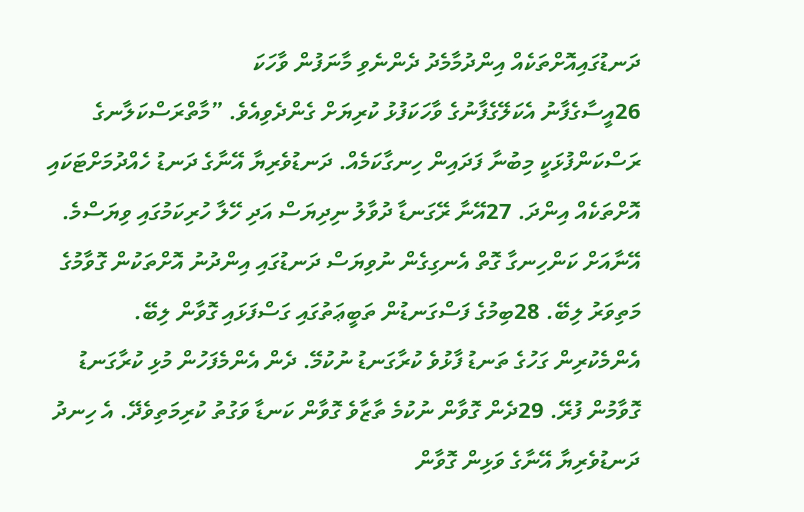ދަނޑުގައިއޮށްތަކެއް އިންދުމާމެދު ދެންނެވި މާނަފުން ވާހަކަ
26އީސާގެފާނު އެކަލޭގެފާނުގެ ވާހަކަފުޅު ކުރިޔަށް ގެންދެވިއެވެ. ”މާތްރަސްކަލާނގެ ރަސްކަންފުޅަކީ މިބުނާ ފަދައިން ހިނގާކަމެއް. ދަނޑުވެރިޔާ އޭނާގެ ދަނޑު ހެއްދުމަށްޓަކައި އޮށްތަކެއް އިންދަ. 27އޭނާ ރޭގަނޑާ ދުވާލު ނިދިޔަސް އަދި ހޭލާ ހުރިކަމުގައި ވިޔަސްމެ. އޭނާއަށް ކަންހިނގާ ގޮތް އެނގިގެން ނުވިޔަސް ދަނޑުގައި އިންދުނު އޮށްތަކުން ގޮވާމުގެ މަތިވަރު ލިބޭ. 28ބިމުގެ ފަސްގަނޑުން ތަބީޢަތުގައި ގަސްފަޅައި ގޮވާން ލިބޭ. އެންމެކުރިން ގަހުގެ ތަނޑު ފާޅުވެ ކުރާގަނޑު ނުކުމޭ. ދެން އެންމެފަހުން މުޅި ކުރާގަނޑު ގޮވާމުން ފުރޭ. 29ދެން ގޮވާން ނުކުމެ ތާޒާވެ ގޮވާން ކަނޑާ ވަގުތު ކުރިމަތިވެދޭ. އެ ހިނދު ދަނޑުވެރިޔާ އޭނާގެ ވަޅިން ގޮވާން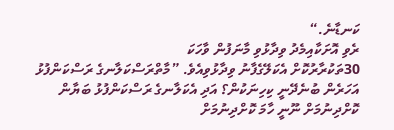ކަނޑާނެ.“
ރެވި އޮށަކާއިމެދު ވިދާޅުވި މާނަފުން ވާހަކަ
30ތަކުރާރުކޮށް އެކަލޭގެފާނު ވިދާޅުވިއެވެ. ”މާތްރަސްކަލާނގެ ރަސްކަންފުޅު އަހަރެން ބުނެދޭނީ ކިހިނަކުން؟ އަދި އެކަލާނގެ ރަސްކަންފުޅު ބަޔާން ކޮށްދިނުމަށް ނޫނީ ހާމަ ކޮށްދިނުމަށް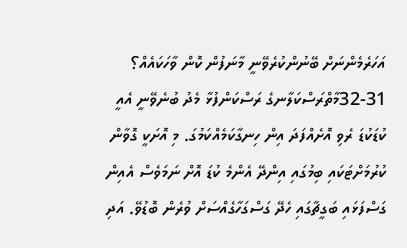އަހަރެމެންނަށް ބޭނުންކުރެވޭނީ މާނަފުން ކޮން ވާހަކައެއް؟ 31-32މާތްރަސްކަލާނގެ ރަސްކަންފުޅާ މެދު ބުނެވޭނީ އެއީ ކުޑަކުޑަ ރެވި އޮށެއްފަދަ އިން ހިނގާކަމެއްކަމުގަ. މި އޮށަކީ ގޮވާން ކުރުމަށްޓަކައި ބިމުގައި އިންދޭ އެންމެ ކުޑަ އޮށް ނަމަވެސް އެއިން ގަސްފަޅައި ބަގީޗާގައި ހެދޭ ގަސްގަހާގެއްސަށް ވުރެން ބޮޑުވޭ. އަދި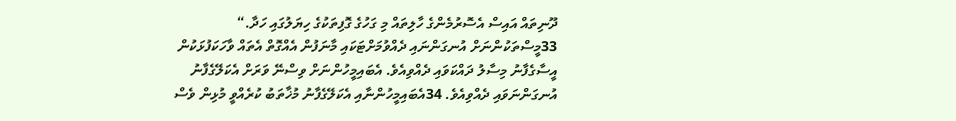ދޫނިތައް އައިސް އެސޮރުމެންގެ ހާލިތައް މި ގަހުގެ ގޮފިތަކުގެ ހިޔަލުގައި ހަދާ.“
33މީސްތަކުންނަށް އުނގަންނައި ދެއްވުމަށްޓަކައި މާނަފުން އެއްގޮތް އެތައް ވާހަކަފުޅަކުން އީސާގެފާނު މިސާލު ދައްކަވައި ދެއްވިއެވެ. އެބައިމީހުންނަށް ވިސްނޭ ވަރަށް އެކަލޭގެފާނު އުނގަންނަވައި ދެއްވިއެވެ. 34އެބައިމީހުންނާއި އެކަލޭގެފާނު މުޚާތަބު ކުރެއްވީ މުޅިން ވެސް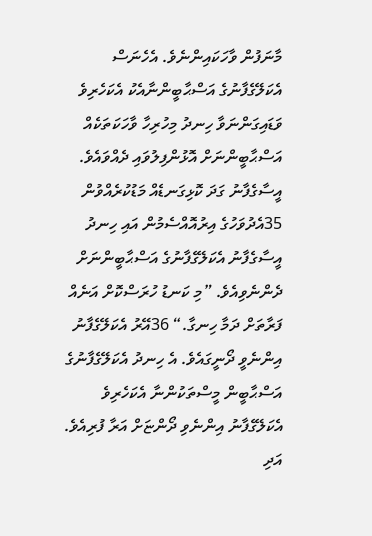މާނަފުން ވާހަކައިންނެވެ. އެހެނަސް އެކަލޭގެފާނުގެ އަސްޙާބީންނާއެކު އެކަހެރިވެ ވަޑައިގަންނަވާ ހިނދު މިހުރިހާ ވާހަކަތަކެއް އަސްޙާބީންނަށް އޮޅުންފިލުވައި ދެއްވައެވެ.
އީސާގެފާނު ގަދަ ކޮޅިގަނޑެއް މަޑުކުރެއްވުން
35އެދުވަހުގެ އިރުއޮއްސެމުން އައި ހިނދު އީސާގެފާނު އެކަލޭގެފާނުގެ އަސްޙާބީންނަށް ދެންނެވިއެވެ. ”މި ކަނޑު ހުރަސްކޮށް އަނެއް ފަރާތަށް ދަމާ ހިނގާ.“ 36އޭރު އެކަލޭގެފާނު އިންނެވީ ދޯނީގައެވެ. އެ ހިނދު އެކަލޭގެފާނުގެ އަސްޙާބީން މީސްތަކުންނާ އެކަހެރިވެ އެކަލޭގެފާނު އިންނެވި ދޯންޏަށް އަރާ ފުރިއެވެ. އަދި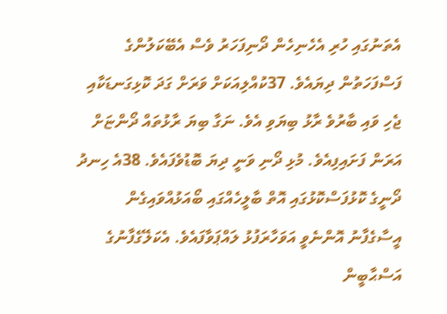އެތަނުގައި ހުރި އެހެނިހެން ދޯނިފަހަރު ވެސް އެބޭކަލުންގެ ފަސްފަހަތުން ދިޔައެވެ. 37ކުއްލިއަކަށް ވަރަށް ގަދަ ކޮޅިގަނޑަކާއި ޖެހި ވައި ބާރުވެ ރާޅު ބިޔަވި އެވެ. ނަގާ ބިޔަ ރާޅުތައް ދޯންޏަށް އަރަން ފަށައިފިއެވެ. މުޅި ދޯނި ވަނީ ދިޔަ ބޮޑުވެފައެވެ. 38އެ ހިނދު ދޯނީގެ ކޮޅުފަސްކޮޅުގައި އޮތް ބާލީހެއްގައި ބޯއަޅުއްވައިގެން އީސާގެފާނު އޮންނެވީ އަވަހާރަފުޅު ލައްޕަވާފައެވެ. އެކަލޭގެފާނުގެ އަސްޙާބީން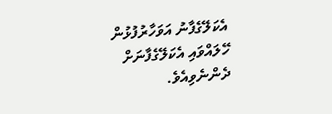އެކަލޭގެފާނު އަވަހާރުފުޅުން ހޭލައްވައި އެކަލޭގެފާނަށް ދެންނެވިއެވެ.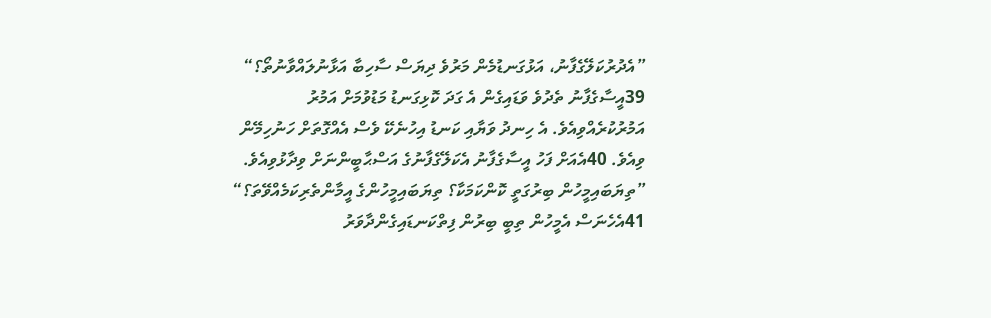”އެދުރުކަލޭގެފާނު، އަޅުގަނޑުމެން މަރުވެ ދިޔަސް ސާހިބާ އަޅާނުލައްވާނުތޯ؟“
39އީސާގެފާނު ތެދުވެ ވަޑައިގެން އެ ގަދަ ކޮޅިގަނޑު މަޑުވުމަށް އަމުރު އަމުރުކުރެއްވިއެވެ. އެ ހިނދު ވަޔާއި ކަނޑު އިހުނެކޭ ވެސް އެއްގޮތަށް ހަނުހިމޭން ވިއެވެ. 40އެއަށް ފަހު އީސާގެފާނު އެކަލޭގެފާނުގެ އަސްޙާބީންނަށް ވިދާޅުވިއެވެ. ”ތިޔަބައިމީހުން ބިރުގަތީ ކޮންކަމަކާ؟ ތިޔަބައިމީހުންގެ އީމާންތެރިކަމެއްވޭތަ؟“ 41އެހެނަސް އެމީހުން ތިބީ ބިރުން ފިތްކަނޑައިގެންދާވަރު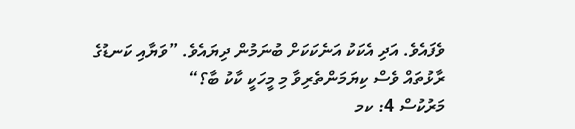ވެފައެވެ. އަދި އެކަކު އަނެކަކަށް ބުނަމުން ދިޔައެވެ. ”ވަޔާއި ކަނޑުގެ ރާޅުތައް ވެސް ކިޔަމަންތެރިވާ މި މީހަކީ ކާކު ބާ؟“
މަރުކުސް 4: ކމ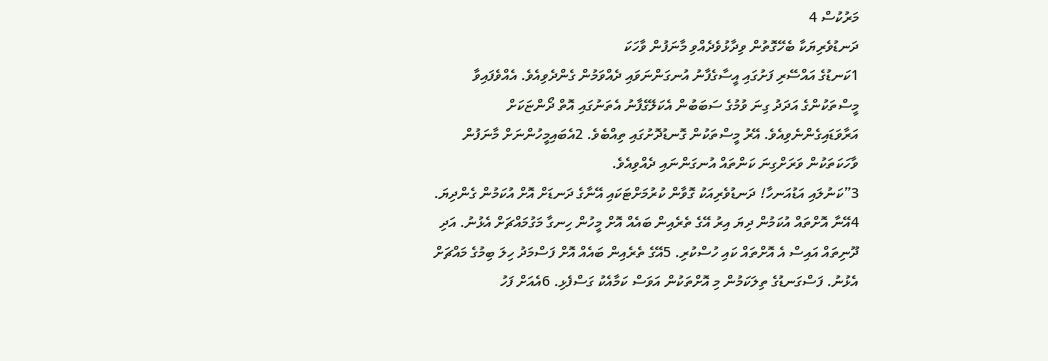މަރުކުސް 4
ދަނޑުވެރިޔަކާ ބެހޭގޮތުން ވިދާޅުވެދެއްވި މާނަފުން ވާހަކަ
1ކަނޑުގެ އައްސޭރި ފަށުގައި އީސާގެފާނު އުނގަންނަވައި ދެއްވަމުން ގެންދެވިއެވެ. އެއްވެފައިވާ މީސްތަކުންގެ އަދަދު ގިނަ ވުމުގެ ސަބަބުން އެކަލޭގެފާނު އެތަނުގައި އޮތް ދޯންޏަކަށް އަރާވަޑައިގެންނެވިއެވެ. އޭރު މީސްތަކުން ގޮނޑުދޮށުގައި ތިއްބެވެ. 2އެބައިމީހުންނަށް މާނަފުން ވާހަކަތަކުން ވަރަށްގިނަ ކަންތައް އުނގަންނައި ދެއްވިއެވެ.
3”ކަނުލައި އަޑުއަނހާ! ދަނޑުވެރިއަކު ގޮވާން ކުރުމަށްޓަކައި އޭނާގެ ދަނޑަށް އޮށް އުކަމުން ގެންދިޔަ. 4އޭނާ އޮށްތައް އުކަމުން ދިޔަ އިރު އޭގެ ތެރެއިން ބައެއް އޮށް މީހުން ހިނގާ މަގުމައްޗަށް އެޅުނު. އަދި ދޫނިތައް އައިސް އެ އޮށްތައް ކައި ހުސްކުރި. 5އޭގެ ތެރެއިން ބައެއް އޮށް ފަސްމަދު ހިލަ ބިމުގެ މައްޗަށް އެޅުނު. ފަސްގަނޑުގެ ތިލަކަމުން މި އޮށްތަކުން އަވަސް ކަމާއެކު ގަސްފެޅި. 6އެއަށް ފަހު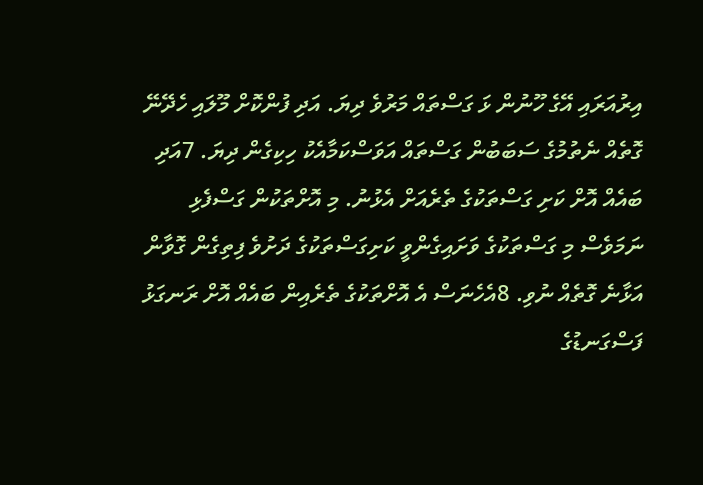އިރުއަރައި އޭގެ ހޫނުން ޅަ ގަސްތައް މަރުވެ ދިޔަ. އަދި ފުންކޮށް މޫލައި ހެދޭނޭ ގޮތެއް ނެތުމުގެ ސަބަބުން ގަސްތައް އަވަސްކަމާއެކު ހިކިގެން ދިޔަ. 7އަދި ބައެއް އޮށް ކަށި ގަސްތަކުގެ ތެރެއަށް އެޅުނު. މި އޮށްތަކުން ގަސްފެޅި ނަމަވެސް މި ގަސްތަކުގެ ވަށައިގެންވީ ކަށިގަސްތަކުގެ ދަށުވެ ފިތިގެން ގޮވާން އަޅާނެ ގޮތެއް ނުވި. 8އެހެނަސް އެ އޮށްތަކުގެ ތެރެއިން ބައެއް އޮށް ރަނގަޅު ފަސްގަނޑުގެ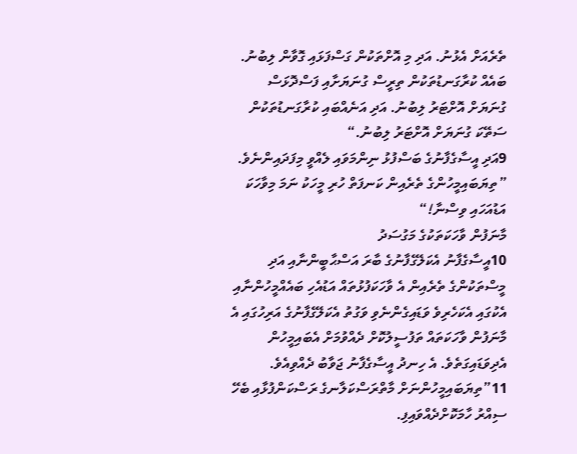ތެރެއަށް އެޅުނު. އަދި މި އޮށްތަކުން ގަސްފަޅައި ގޮވާން ލިބުނު. ބައެއް ކުރާގަނޑުތަކުން ތިރީސް ގުނަޔަށާއި ފަސްދޮޅަސް ގުނަޔަށް އޮށްޓަރު ލިބުނު. އަދި އަނެއްބައި ކުރާގަނޑުތަކުން ސަތޭކަ ގުނަޔަށް އޮށްޓަރު ލިބުނު.“
9އަދި އީސާގެފާނުގެ ބަސްފުޅު ނިންމަވައި ލެއްވީ މިފަދައިންނެވެ. ”ތިޔަބައިމީހުންގެ ތެރެއިން ކަނފަތް ހުރި މީހަކު ނަމަ މިވާހަކަ އަޑުއަހައި ވިސްނާ!“
މާނަފުން ވާހަކަތަކުގެ މަގުސަދު
10އީސާގެފާނު އެކަލޭގެފާނުގެ ބާރަ އަސްޙާބީންނާއި އަދި މީސްތަކުންގެ ތެރެއިން އެ ވާހަކަފުޅުތައް އަޑުއެހި ބައެއްމީހުންނާއި އެކުގައި އެކަހެރިވެ ވަޑައިގެންނެވި ވަގުތު އެކަލޭގެފާނުގެ އަރިހުގައި އެ މާނަފުން ވާހަކަތައް ތަފުސީލުކޮށް ދެއްވުމަށް އެބައިމީހުން އެދިވަޑައިގަތެވެ. އެ ހިނދު އީސާގެފާނު ޖަވާބު ދެއްވިއެވެ. 11”ތިޔަބައިމީހުންނަށް މާތްރަސްކަލާނގެ ރަސްކަންފުޅާއި ބެހޭ ސިއްރު ހާމަކޮށްދެއްވައިފި.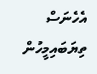އެހެނަސް ތިޔަބައިމީހުން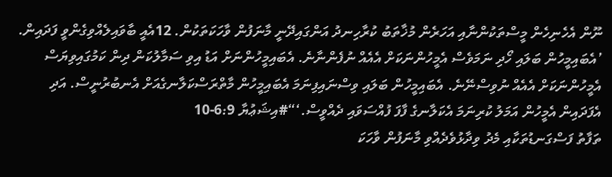ނޫން އެހެނިހެން މީސްތަކުންނާއި އަހަރެން މުޚާތަބު ކުރާހިނދު އަންގައިދޭނީ މާނަފުން ވާހަކަތަކުން. 12އެއީ ބާވައިލެއްވިގެންވީ ފަދައިން. ’އެބައިމީހުން ބަލައި ހޯދި ނަމަވެސް އެމީހުންނަކަށް އެއެއް ނުފެންނާނެ. އެބައިމީހުންނަށް އަޑު އިވި ސަމާލުކަން ދިން ކަމުގައިވިޔަސް އެމީހުންނަކަށް އެއެއް ނުވިސްނޭނެ. އެބައިމީހުން ބަލައި ވިސްނައިފިނަމަ އެބައިމީހުން މާތްރަސްކަލާނގެއަށް އެނބުރުނީސް. އަދި އެފަދައިން އެމީހުން އަމަލު ކުރިނަމަ އެކަލާނގެ ފާފަ ފުއްސަވައި ދެއްވީސް.‘“#އިޝަޢުޔާ 6:9-10
ތަފާތު ފަސްގަނޑުތަކާއި މެދު ވިދާޅުވެދެއްވި މާނަފުން ވާހަކަ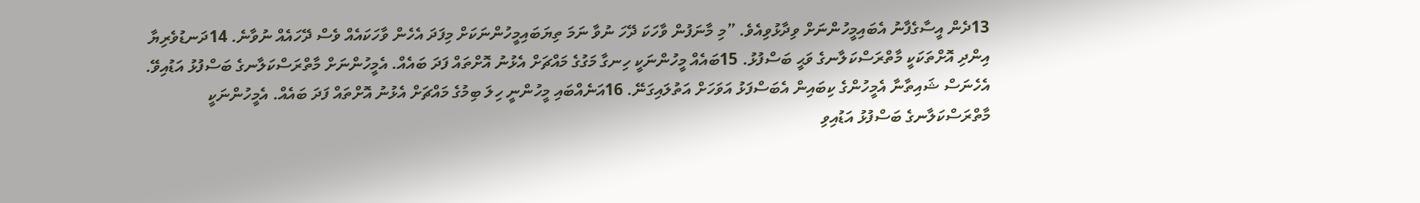13ދެން އީސާގެފާނު އެބައިމީހުންނަށް ވިދާޅުވިއެވެ. ”މި މާނަފުން ވާހަކަ ދޭހަ ނުވާ ނަމަ ތިޔަބައިމީހުންނަކަށް މިފަދަ އެހެން ވާހަކައެއް ވެސް ދޭހައެއް ނުވާނެ. 14ދަނޑުވެރިޔާ އިންދި އޮށްތަކަކީ މާތްރަސްކަލާނގެ ވަޙީ ބަސްފުޅު. 15ބައެއް މީހުންނަކީ ހިނގާ މަގުގެ މައްޗަށް އެޅުނު އޮށްތައް ފަދަ ބައެއް. އެމީހުންނަށް މާތްރަސްކަލާނގެ ބަސްފުޅު އަޑުއިވޭ. އެހެނަސް ޝައިތާނާ އެމީހުންގެ ކިބައިން އެބަސްފަޅު އަވަހަށް އަތުލައިގަނޭ. 16އަނެއްބައި މީހުންނީ ހިލަ ބިމުގެ މައްޗަށް އެޅުނު އޮށްތައް ފަދަ ބައެއް. އެމީހުންނަކީ މާތްރަސްކަލާނގެ ބަސްފުޅު އަޑުއިވި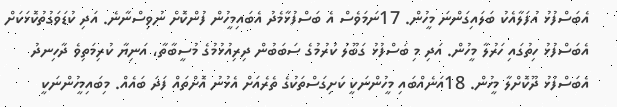އެބަސްފުޅު އުފަލާއެކު ބަލައިގަންނަ މީހުން. 17ނަމަވެސް އެ ބަސްފުޅާމެދު އެބައިމީހުން ފުންކޮށް ނުވިސްނާނެ. އަދި ކުޑަވަގުތުކޮޅަކަށް އެބަސްފުޅު ހިތުގައި ހަރުލާ މީހުން. އަދި މި ބަސްފުޅު ގަބޫލު ކުރުމުގެ ސަބަބުން ދިރިއުޅުމުގެ މުސީބާތާ، އަނިޔާ ކުރިމަތިވެ ދާހިނދު އެބަސްފުޅު ދޫކޮށްލާ މީހުން. 18އަނެއްބައި މީހުންނަކީ ކަށިގަސްތަކުގެ ތެރެއަށް އެޅުނު އޮށްތައް ފަދަ ބައެއް. މިބައިމީހުންނަކީ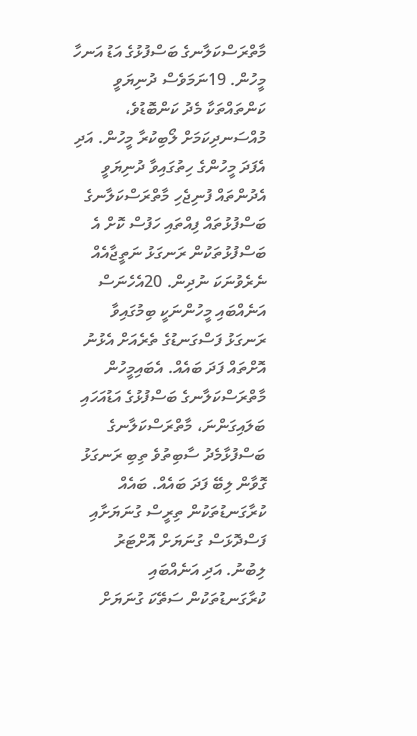މާތްރަސްކަލާނގެ ބަސްފުޅުގެ އަޑު އަނހާ މީހުން. 19ނަމަވެސް ދުނިޔަވީ ކަންތައްތަކާ މެދު ކަންބޮޑުވެ، މުއްސަނދިކަމަށް ލޯބިކުރާ މީހުން. އަދި އެފަދަ މީހުންގެ ހިތުގައިވާ ދުނިޔަވީ އެދުންތައް ފުނިޖެހި މާތްރަސްކަލާނގެ ބަސްފުޅުތައް ފިއްތައި ހަފުސް ކޮށް އެ ބަސްފުޅުތަކުން ރަނގަޅު ނަތީޖާއެއް ނެރެވުނަކަ ނުދިން. 20އެހެނަސް އަނެއްބައި މީހުންނަކީ ބިމުގައިވާ ރަނގަޅު ފަސްގަނޑުގެ ތެރެއަށް އެޅުނު އޮށްތައް ފަދަ ބައެއް. އެބައިމީހުން މާތްރަސްކަލާނގެ ބަސްފުޅުގެ އަޑުއަހައި ބަލައިގަންނަ، މާތްރަސްކަލާނގެ ބަސްފުޅާމެދު ސާބިތުވެ ތިބި ރަނގަޅު ގޮވާން ލިބޭ ފަދަ ބައެއް. ބައެއް ކުރާގަނޑުތަކުން ތިރީސް ގުނަޔަށާއި ފަސްދޮޅަސް ގުނަޔަށް އޮށްޓަރު ލިބުނު. އަދި އަނެއްބައި ކުރާގަނޑުތަކުން ސަތޭކަ ގުނަޔަށް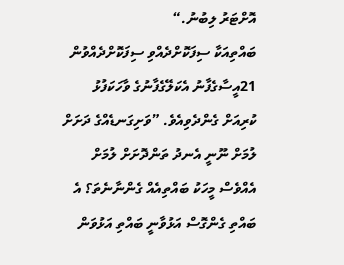އޮށްޓަރު ލިބުނު.“
ބައްތިއަކާ ސިފަކޮށްދެއްވި ސިފަކޮށްދެއްވުން
21އީސާގެފާނު އެކަލޭގެފާނުގެ ވާހަކަފުޅު ކުރިއަށް ގެންދެވިއެވެ. ”ވަށިގަނޑެއްގެ ދަށަށް ލުމަށް ނޫނީ އެނދު ތަންދޮށަށް ލުމަށް އެއްވެސް މީހަކު ބައްތިއެއް ގެންނާނެތަ؟ އެ ބައްތި ގެންގޮސް އަޅުވާނީ ބައްތި އަޅުވަން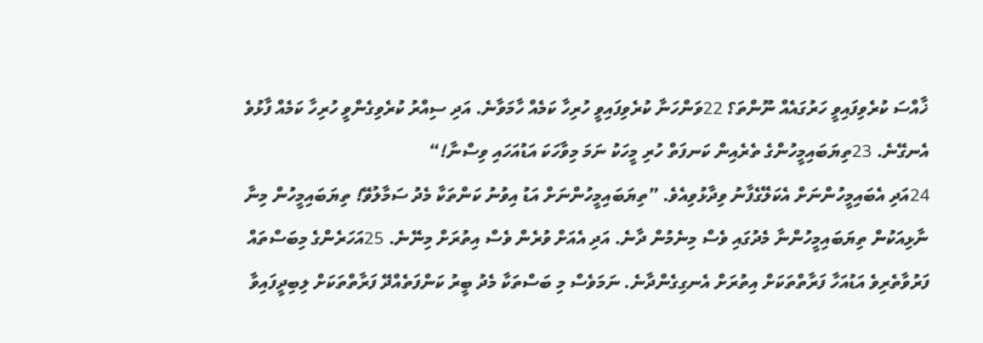ޚާއްސަ ކުރެވިފައިވީ ހަރުގައެއް ނޫންތަ؟ 22ވަންހަނާ ކުރެވިފައިވީ ހުރިހާ ކަމެއް ހާމަވާނެ. އަދި ސިއްރު ކުރެވިގެންވީ ހުރިހާ ކަމެއް ފާޅުވެ އެނގޭނެ. 23ތިޔަބައިމީހުންގެ ތެރެއިން ކަނފަތް ހުރި މީހަކު ނަމަ މިވާހަކަ އަޑުއަހައި ވިސްނާ!“
24އަދި އެބައިމީހުންނަށް އެކަލޭގެފާނު ވިދާޅުވިއެވެ. ”ތިޔަބައިމީހުންނަށް އަޑު އިވުނު ކަންތަކާ މެދު ސަމާލުވޭ! ތިޔަބައިމީހުން މިނާ ނާޅިއަކުން ތިޔަބައިމީހުންނާ މެދުގައި ވެސް މިނެމުން ދާނެ. އަދި އެއަށް ވުރެން ވެސް އިތުރަށް މިނޭނެ. 25އަހަރެންގެ މިބަސްތައް ފަރުވާތެރިވެ އަޑުއަހާ ފަރާތްތަކަށް އިތުރަށް އެނގިގެންދާނެ. ނަމަވެސް މި ބަސްތަކާ މެދު ބީރު ކަންފަތެއްދޭ ފަރާތްތަކަށް ލިބިދީފައިވާ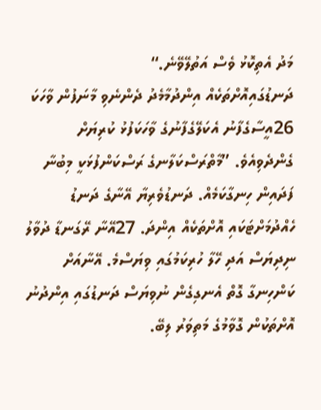މަދު އެތިކޮޅު ވެސް އަތުލޭވޭނެ.“
ދަނޑުގައިއޮށްތަކެއް އިންދުމާމެދު ދެންނެވި މާނަފުން ވާހަކަ
26އީސާގެފާނު އެކަލޭގެފާނުގެ ވާހަކަފުޅު ކުރިޔަށް ގެންދެވިއެވެ. ”މާތްރަސްކަލާނގެ ރަސްކަންފުޅަކީ މިބުނާ ފަދައިން ހިނގާކަމެއް. ދަނޑުވެރިޔާ އޭނާގެ ދަނޑު ހެއްދުމަށްޓަކައި އޮށްތަކެއް އިންދަ. 27އޭނާ ރޭގަނޑާ ދުވާލު ނިދިޔަސް އަދި ހޭލާ ހުރިކަމުގައި ވިޔަސްމެ. އޭނާއަށް ކަންހިނގާ ގޮތް އެނގިގެން ނުވިޔަސް ދަނޑުގައި އިންދުނު އޮށްތަކުން ގޮވާމުގެ މަތިވަރު ލިބޭ.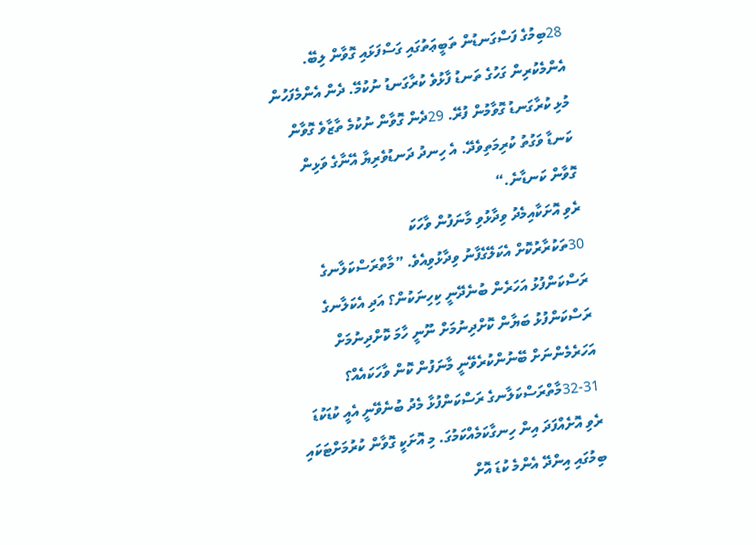28ބިމުގެ ފަސްގަނޑުން ތަބީޢަތުގައި ގަސްފަޅައި ގޮވާން ލިބޭ. އެންމެކުރިން ގަހުގެ ތަނޑު ފާޅުވެ ކުރާގަނޑު ނުކުމޭ. ދެން އެންމެފަހުން މުޅި ކުރާގަނޑު ގޮވާމުން ފުރޭ. 29ދެން ގޮވާން ނުކުމެ ތާޒާވެ ގޮވާން ކަނޑާ ވަގުތު ކުރިމަތިވެދޭ. އެ ހިނދު ދަނޑުވެރިޔާ އޭނާގެ ވަޅިން ގޮވާން ކަނޑާނެ.“
ރެވި އޮށަކާއިމެދު ވިދާޅުވި މާނަފުން ވާހަކަ
30ތަކުރާރުކޮށް އެކަލޭގެފާނު ވިދާޅުވިއެވެ. ”މާތްރަސްކަލާނގެ ރަސްކަންފުޅު އަހަރެން ބުނެދޭނީ ކިހިނަކުން؟ އަދި އެކަލާނގެ ރަސްކަންފުޅު ބަޔާން ކޮށްދިނުމަށް ނޫނީ ހާމަ ކޮށްދިނުމަށް އަހަރެމެންނަށް ބޭނުންކުރެވޭނީ މާނަފުން ކޮން ވާހަކައެއް؟ 31-32މާތްރަސްކަލާނގެ ރަސްކަންފުޅާ މެދު ބުނެވޭނީ އެއީ ކުޑަކުޑަ ރެވި އޮށެއްފަދަ އިން ހިނގާކަމެއްކަމުގަ. މި އޮށަކީ ގޮވާން ކުރުމަށްޓަކައި ބިމުގައި އިންދޭ އެންމެ ކުޑަ އޮށް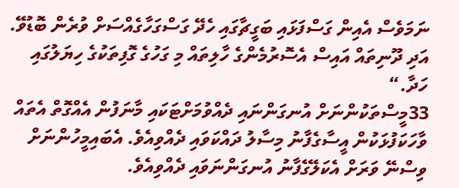ނަމަވެސް އެއިން ގަސްފަޅައި ބަގީޗާގައި ހެދޭ ގަސްގަހާގެއްސަށް ވުރެން ބޮޑުވޭ. އަދި ދޫނިތައް އައިސް އެސޮރުމެންގެ ހާލިތައް މި ގަހުގެ ގޮފިތަކުގެ ހިޔަލުގައި ހަދާ.“
33މީސްތަކުންނަށް އުނގަންނައި ދެއްވުމަށްޓަކައި މާނަފުން އެއްގޮތް އެތައް ވާހަކަފުޅަކުން އީސާގެފާނު މިސާލު ދައްކަވައި ދެއްވިއެވެ. އެބައިމީހުންނަށް ވިސްނޭ ވަރަށް އެކަލޭގެފާނު އުނގަންނަވައި ދެއްވިއެވެ.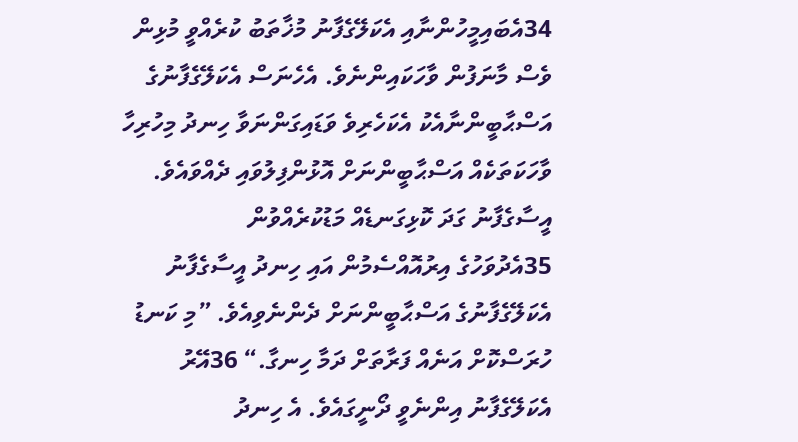34އެބައިމީހުންނާއި އެކަލޭގެފާނު މުޚާތަބު ކުރެއްވީ މުޅިން ވެސް މާނަފުން ވާހަކައިންނެވެ. އެހެނަސް އެކަލޭގެފާނުގެ އަސްޙާބީންނާއެކު އެކަހެރިވެ ވަޑައިގަންނަވާ ހިނދު މިހުރިހާ ވާހަކަތަކެއް އަސްޙާބީންނަށް އޮޅުންފިލުވައި ދެއްވައެވެ.
އީސާގެފާނު ގަދަ ކޮޅިގަނޑެއް މަޑުކުރެއްވުން
35އެދުވަހުގެ އިރުއޮއްސެމުން އައި ހިނދު އީސާގެފާނު އެކަލޭގެފާނުގެ އަސްޙާބީންނަށް ދެންނެވިއެވެ. ”މި ކަނޑު ހުރަސްކޮށް އަނެއް ފަރާތަށް ދަމާ ހިނގާ.“ 36އޭރު އެކަލޭގެފާނު އިންނެވީ ދޯނީގައެވެ. އެ ހިނދު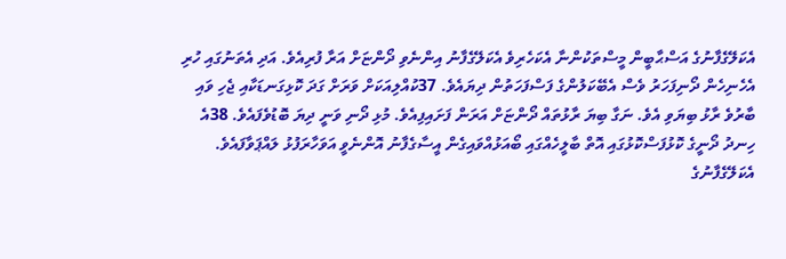އެކަލޭގެފާނުގެ އަސްޙާބީން މީސްތަކުންނާ އެކަހެރިވެ އެކަލޭގެފާނު އިންނެވި ދޯންޏަށް އަރާ ފުރިއެވެ. އަދި އެތަނުގައި ހުރި އެހެނިހެން ދޯނިފަހަރު ވެސް އެބޭކަލުންގެ ފަސްފަހަތުން ދިޔައެވެ. 37ކުއްލިއަކަށް ވަރަށް ގަދަ ކޮޅިގަނޑަކާއި ޖެހި ވައި ބާރުވެ ރާޅު ބިޔަވި އެވެ. ނަގާ ބިޔަ ރާޅުތައް ދޯންޏަށް އަރަން ފަށައިފިއެވެ. މުޅި ދޯނި ވަނީ ދިޔަ ބޮޑުވެފައެވެ. 38އެ ހިނދު ދޯނީގެ ކޮޅުފަސްކޮޅުގައި އޮތް ބާލީހެއްގައި ބޯއަޅުއްވައިގެން އީސާގެފާނު އޮންނެވީ އަވަހާރަފުޅު ލައްޕަވާފައެވެ. އެކަލޭގެފާނުގެ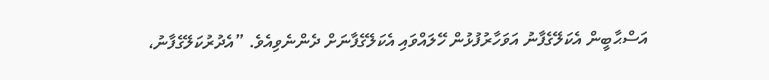އަސްޙާބީން އެކަލޭގެފާނު އަވަހާރުފުޅުން ހޭލައްވައި އެކަލޭގެފާނަށް ދެންނެވިއެވެ. ”އެދުރުކަލޭގެފާނު،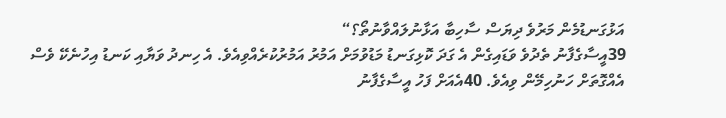އަޅުގަނޑުމެން މަރުވެ ދިޔަސް ސާހިބާ އަޅާނުލައްވާނުތޯ؟“
39އީސާގެފާނު ތެދުވެ ވަޑައިގެން އެ ގަދަ ކޮޅިގަނޑު މަޑުވުމަށް އަމުރު އަމުރުކުރެއްވިއެވެ. އެ ހިނދު ވަޔާއި ކަނޑު އިހުނެކޭ ވެސް އެއްގޮތަށް ހަނުހިމޭން ވިއެވެ. 40އެއަށް ފަހު އީސާގެފާނު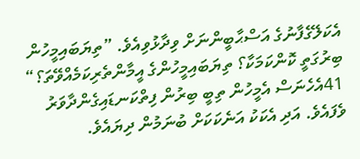އެކަލޭގެފާނުގެ އަސްޙާބީންނަށް ވިދާޅުވިއެވެ. ”ތިޔަބައިމީހުން ބިރުގަތީ ކޮންކަމަކާ؟ ތިޔަބައިމީހުންގެ އީމާންތެރިކަމެއްވޭތަ؟“ 41އެހެނަސް އެމީހުން ތިބީ ބިރުން ފިތްކަނޑައިގެންދާވަރު ވެފައެވެ. އަދި އެކަކު އަނެކަކަށް ބުނަމުން ދިޔައެވެ.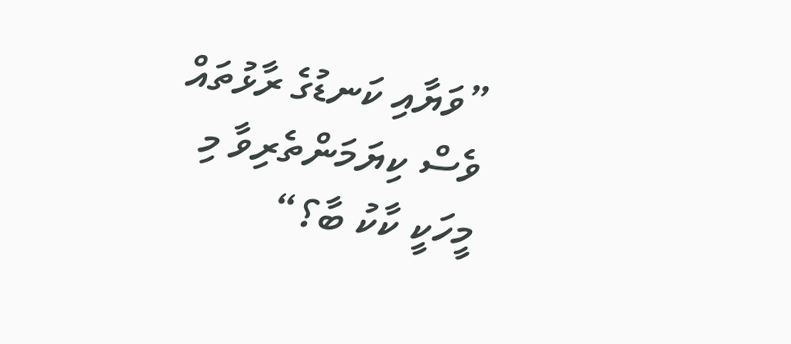”ވަޔާއި ކަނޑުގެ ރާޅުތައް ވެސް ކިޔަމަންތެރިވާ މި މީހަކީ ކާކު ބާ؟“